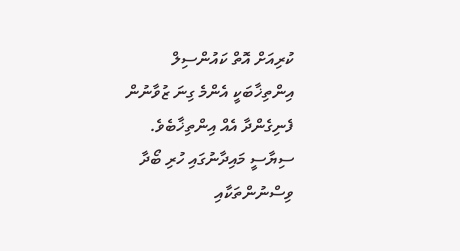ކުރިއަށް އޮތް ކައުންސިލް އިންތިޚާބަކީ އެންމެ ގިނަ ޒުވާނުން ފެނިގެންދާ އެއް އިންތިޚާބެވެ. ސިޔާސީ މައިދާނުގައި ހުރި ބޯދާ ވިސްނުންތަކާއި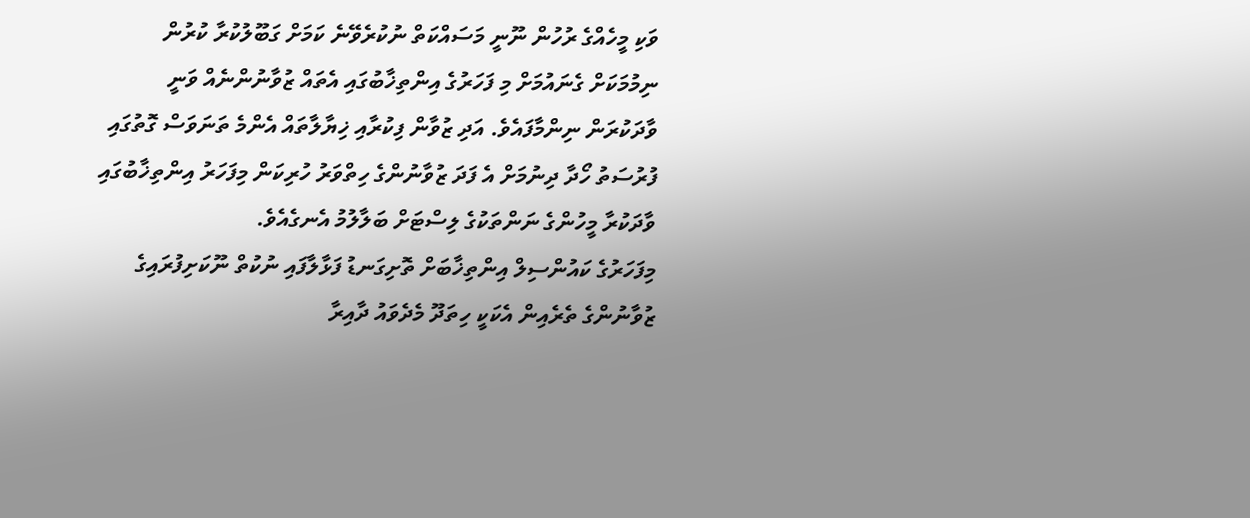ވަކި މީހެއްގެ ރުހުން ނޫނީ މަސައްކަތް ނުކުރެވޭނެ ކަމަށް ގަބޫލުކުރާ ކުރުން ނިމުމަކަށް ގެނައުމަށް މި ފަހަރުގެ އިންތިޚާބުގައި އެތައް ޒުވާނުންނެއް ވަނީ ވާދަކުރަން ނިންމާފައެވެ. އަދި ޒުވާން ފިކުރާއި ޚިޔާލާތައް އެންމެ ތަނަވަސް ގޮތުގައި ފުރުސަތު ހޯދާ ދިނުމަށް އެ ފަދަ ޒުވާނުންގެ ހިތްވަރު ހުރިކަން މިފަހަރު އިންތިޚާބުގައި ވާދަކުރާ މީހުންގެ ނަންތަކުގެ ލިސްޓަށް ބަލާލުމު އެނގެއެވެ.
މިފަހަރުގެ ކައުންސިލް އިންތިޚާބަށް ތޮށިގަނޑު ފަޅާލާފައި ނުކުތް ނޫކަށިފުރައިގެ ޒުވާނުންގެ ތެރެއިން އެކަކީ ހިތަދޫ މެދެވައު ދާއިރާ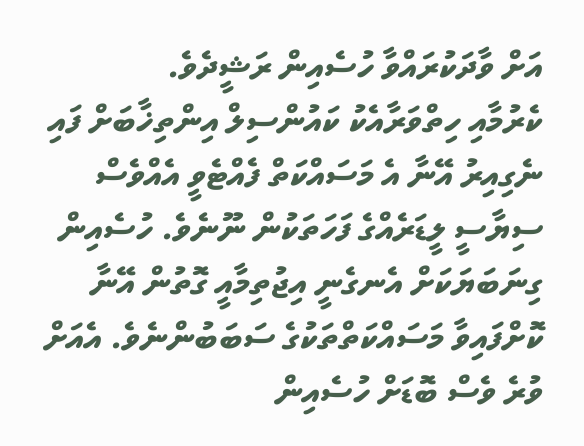އަށް ވާދަކުރައްވާ ހުސެއިން ރަޝީދެވެ.
ކެރުމާއި ހިތްވަރާއެކު ކައުންސިލް އިންތިޚާބަށް ފައި ނެގިއިރު އޭނާ އެ މަސައްކަތް ފެއްޓެވީ އެއްވެސް ސިޔާސީ ލީޑަރެއްގެ ފަހަތަކުން ނޫނެވެ. ހުސެއިން ގިނަބަޔަކަށް އެނގެނީ އިޖުތިމާއީ ގޮތުން އޭނާ ކޮށްފައިވާ މަސައްކަތްތަކުގެ ސަބަބުންނެވެ. އެއަށް ވުރެ ވެސް ބޮޑަށް ހުސެއިން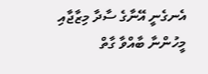އެނގެނީ އޭނާގެ ސާދާ މިޒާޖާއި މީހުންނާ ބާއްވާ ގާތް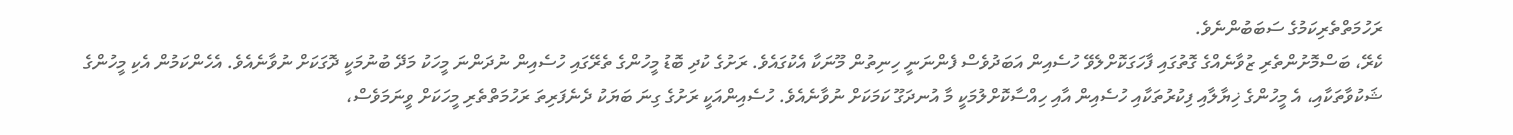ރަހުމަތްތެރިކަމުގެ ސަބަބުންނެވެ.
ކެރޭ، ބަސްމޮށުންތެރި ޒުވާނެއްގެ ގޮތުގައި ފާހަގަކޮށްލެވޭ ހުސެއިން އަބަދުވެސް ފެންނަނީ ހިނިތުން މޫނަކާ އެކުގައެވެ. ރަށުގެ ކުދި ބޮޑު މީހުންގެ ތެރޭގައި ހުސެއިން ނުދަންނަ މީހަކު މަދޭ ބުނުމަކީ ދޮގަކަށް ނުވާނެއެވެ. އެހެންކަމުން އެކި މީހުންގެ ޝަކުވާތަކާއި، އެ މީހުންގެ ޚިޔާލާއި ފިކުރުތަކާއި ހުސެއިން އާއި ހިއްސާކޮށްލުމަކީ މާ އުނދަގޫ ކަމަކަށް ނުވާނެއެވެ. ހުސެއިންއަކީ ރަށުގެ ގިނަ ބަޔަކު ދެނެފަރިތަ ރަހުމަތްތެރި މީހަކަށް ވީނަމަވެސް،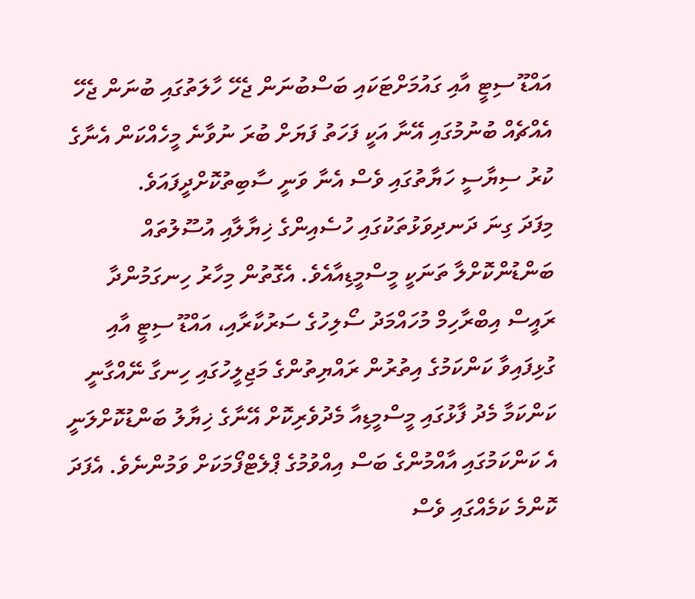އައްޑޫ ސިޓީ އާއި ގައުމަށްޓަކައި ބަސްބުނަން ޖެހޭ ހާލަތުގައި ބުނަން ޖެހޭ އެއްޗެއް ބުނުމުގައި އޭނާ އަކީ ފަހަތު ފަޔަށް ބުރަ ނުވާނެ މީހެއްކަން އެނާގެ ކުރު ސިޔާސީ ހަޔާތުގައި ވެސް އެނާ ވަނީ ސާބިތުކޮށްދީފައަވެ.
މިފަދަ ގިނަ ދަނދިވަޅުތަކުގައި ހުސެއިންގެ ޚިޔާލާއި އުސޫލުތައް ބަންޑުންކޮށްލާ ތަނަކީ މީސްމީޑިއާއެވެ. އެގޮތުން މިހާރު ހިނގަމުންދާ ރައީސް އިބްރާހިމް މުހައްމަދު ސޯލިހުގެ ސަރުކާރާއި، އައްޑޫ ސިޓީ އާއި ގުޅިފައިވާ ކަންކަމުގެ އިތުރުން ރައްޔިތުންގެ މަޖިލީހުގައި ހިނގާ ނޭއްގާނީ ކަންކަމާ މެދު ފާޅުގައި މީސްމީޑިއާ މެދުވެރިކޮށް އޭނާގެ ޚިޔާލު ބަންޑުކޮށްލަނީ އެ ކަންކަމުގައި އާއްމުންގެ ބަސް އިއްވުމުގެ ޕްލެޓްފޯމަކަށް ވަމުންނެވެ. އެފަދަ ކޮންމެ ކަމެއްގައި ވެސް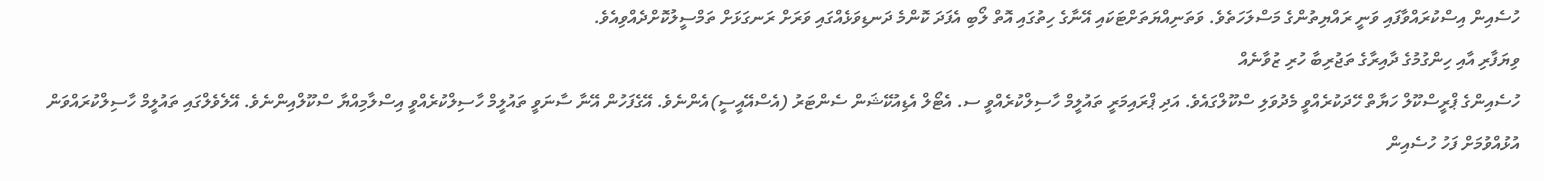ހުސެއިން އިސްކުރައްވާފައި ވަނީ ރައްޔިތުންގެ މަސްލަހަތެވެ. ވަތަނިއްޔަތަށްޓަކައި އޭނާގެ ހިތުގައި އޮތް ލޯބި އެފަދަ ކޮންމެ ދަނޑިވަޅެއްގައި ވަރަށް ރަނގަޅަށް ތަމްސީލުކޮށްދެއްވިއެވެ.
ވިޔަފާރި އާއި ހިންގުމުގެ ދާއިރާގެ ތަޖުރިބާ ހުރި ޒުވާނެއް
ހުސެއިންގެ ޕްރީސްކޫލް ހަޔާތް ހޭދަކުރެއްވީ މެދުވަލި ސްކޫލްގައެވެ. އަދި ޕްރައިމަރީ ތައުލީމް ހާސިލްކުރެއްވީ ސ. އެޓޯލް އެޑިއުކޭޝަން ސެންޓަރު (އެސްއޭއީސީ)އެންނެވެ. އޭގެފަހުން އޭނާ ސާނަވީ ތައުލީމް ހާސިލްކުރެއްވީ އިސްލާމިއްޔާ ސްކޫލްއިންނެވެ. އޭލެވެލްގައި ތައުލީމް ހާސިލްކުރައްވަން އުޅުއްވުމަށް ފަހު ހުސެއިން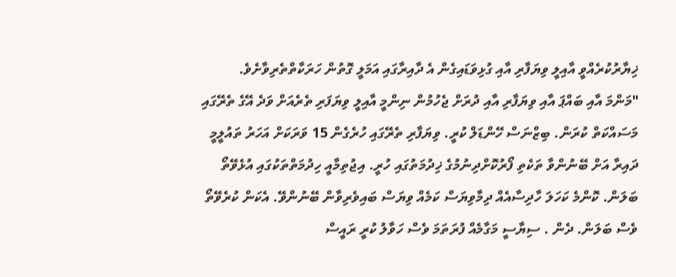ޚިޔާރުކުރެއްވީ އާއިލީ ވިޔަފާރި އާއި ގުޅިވަޑައިގެން އެ ދާއިރާގައި އަމަލީ ގޮތުން ހަރަކާތްތެރިވާށެވެ.
"މަންމަ އާއި ބައްޕަ އާއި ވިޔަފާރި އާއި ދުރަށް ޖެހުމުން ނިންމީ އާއިލީ ވިޔަފަރި ތެރެއަށް ވަދެ އޭގެ ތެރޭގައި މަސައްކަތް ކުރަން. ބިޒްނަސް ހޭންޑަލް ކުރީ. ވިޔަފާރި ތެރޭގައި ހުރެގެން 15 ވަރަކަށް އަހަރު ތައުލީމީ ދައިރާ އަށް ބޭނުންވާ ތަކެތި ފޯރުކޮށްދިނުމުގެ ޚިދުމަތުގައި ހުރީ. އިޖުތިމާއީ ހިދުމަތްތަކުގައި އުޅެވޭތޯ ބަލަން. ކޮންމެ ކަހަލަ ހާދިސާއެއް ދިމާވިޔަސް ކަމެއް ވިޔަސް ބައިވެރިވާން ބޭނުންވޭ. އެކަން ކުރެވޭތޯ ވެސް ބަލަން. ދެން . ސިޔާސީ މަގާމެއް ފުރަތަމަ ވެސް ހަވާލު ކުރީ ރައީސް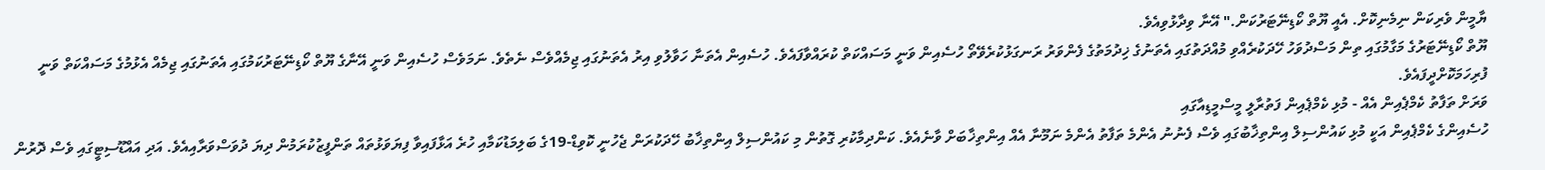ޔާމީން ވެރިކަން ނިމެނިކޮށް. އެއީ ޔޫތް ކޯޑިނޭޓަރުކަން." އޭނާ ވިދާޅުވިއެވެ.
ޔޫތް ކޯޑިނޭޓަރުގެ މަގާމުގައި ތިން މަސްދުވަހު ހޭދަކުރެއްވި މުއްދަތުގައި އެތަނުގެ ޚިދުމަތުގެ ފެންވަރު ރަނގަޅުކުރެވޭތޯ ހުސެއިން ވަނީ މަސައްކަތް ކުރައްވާފައެވެ. ހުސެއިން އެތަނާ ހަވާލުވި އިރު އެތަނުގައި ޖިމެއްވެސް ނެތެވެ. ނަމަވެސް ހުސެއިން ވަނީ އޭނާގެ ޔޫތް ކޯޑިނޭޓަރުކަމުގައި އެތަނުގައި ޖިމެއް އެޅުމުގެ މަސައްކަތް ވަނީ ފުރިހަމަކޮށްދީފައެވެ.
ވަރަށް ތަފާތު ކެމްޕެއިން އެއް - މުޅި ކެމްޕެއިން ފަތުރާލީ މީސްމީޑިއާގައި
ހުސެއިންގެ ކެމްޕެއިން އަކީ މުޅި ކައުންސިލް އިންތިޚާބުގައި ވެސް ފެނުނު އެންމެ ތަފާތު އެންމެ ނަމޫނާ އެއް އިންތިޚާބަށް ވާނެއެވެ. ކަންދިމާކުރި ގޮތުން މި ކައުންސިލް އިންތިޚާބު ހޭދަކުރަން ޖެހުނީ ކޮވިޑް-19ގެ ބަލިމަޑުކަމާއި ހުރެ އަޅާފައިވާ ފިޔަވަޅުތައް ތަންފީޒުކުރަމުން ދިޔަ ދުވަސްވަރާއިއެވެ. އަދި އައްޑޫސިޓީގައި ވެސް ދޮރުން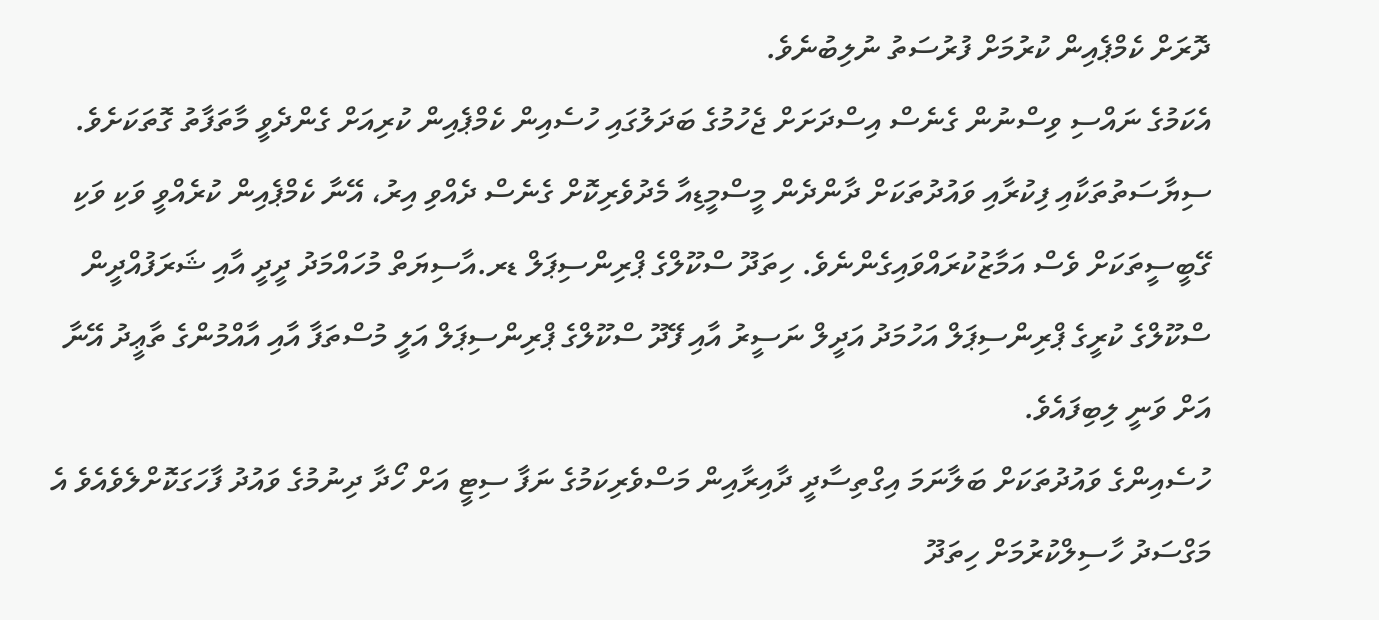ދޮރަށް ކެމްޕެއިން ކުރުމަށް ފުރުސަތު ނުލިބުނެވެ.
އެކަމުގެ ނައްސި ވިސްނުން ގެނެސް އިސްދަށަށް ޖެހުމުގެ ބަދަލުގައި ހުސެއިން ކެމްޕެއިން ކުރިއަށް ގެންދެވީ މާތަފާތު ގޮތަކަށެވެ. ސިޔާސަތުތަކާއި ފިކުރާއި ވައުދުތަކަށް ދާންދެން މީސްމީޑިއާ މެދުވެރިކޮށް ގެނެސް ދެއްވި އިރު، އޭނާ ކެމްޕެއިން ކުރެއްވީ ވަކި ވަކި ގޭބީސީތަކަށް ވެސް އަމާޒުކުރައްވައިގެންނެވެ. ހިތަދޫ ސްކޫލްގެ ޕްރިންސިޕަލް ޑރ.އާސިޔަތް މުހައްމަދު ދީދީ އާއި ޝަރަފުއްދީން ސްކޫލްގެ ކުރީގެ ޕްރިންސިޕަލް އަހުމަދު އަދީލް ނަސީރު އާއި ފޭދޫ ސްކޫލްގެ ޕްރިންސިޕަލް އަލީ މުސްތަފާ އާއި އާއްމުންގެ ތާޢީދު އޭނާ އަށް ވަނީ ލިބިފައެވެ.
ހުސެއިންގެ ވައުދުތަކަށް ބަލާނަމަ އިގްތިސާދީ ދާއިރާއިން މަސްވެރިކަމުގެ ނަފާ ސިޓީ އަށް ހޯދާ ދިނުމުގެ ވައުދު ފާހަގަކޮށްލެވެއެވެ އެ މަގްސަދު ހާސިލްކުރުމަށް ހިތަދޫ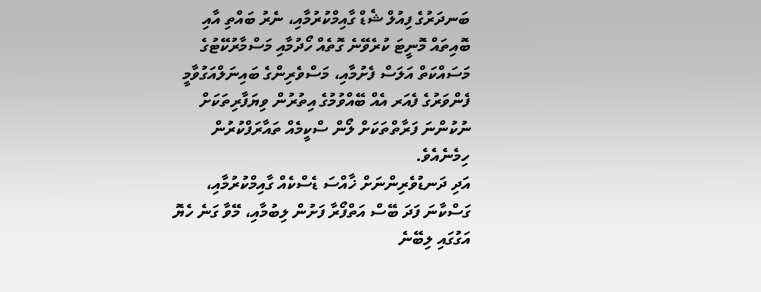ބަނދަރުގެ ފިއުލް ޝެޑް ގާއިމްކުރުމާއި، ނެރު ބައްތި އާއި ބޮއިތައް މޮނީޓަ ކުރެވޭނެ ގޮތެއް ހޯދުމާއި މަސްމާރުކޭޓުގެ މަސައްކަތް އަލަސް ފެށުމާއި، މަސްވެރިންގެ ބައިނަލްއަގުވާމީ ފެންވަރުގެ ފެއަރ އެއް ބޭއްވުމުގެ އިތުރުން ވިޔަފާރިތަކަށް ނުކުންނަ ފަރާތްތަކަށް ލޯން ސްކީމެއް ތައާރަފްކުރުން ހިމެނެއެވެ.
އަދި ދަނޑުވެރިންނަށް ޚާއްސަ ޑެސްކެއް ގާއިމްކުރުމާއި، ގަސްކާނަ ފަދަ ބޭސް އަތްފޯރާ ފަށުން ލިބުމާއި، މޭވާ ގަނެ ހެޔޮ އަގުގައި ލިބޭނެ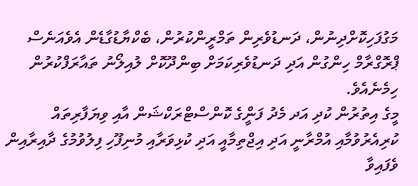މަގުފަހިކޮށްދިނުން، ދަނޑުވެރިން ތަމްރީންކުރުން، ބެކްޔާޑުގާޑެން އެވެއަނެސް ޕްރޮގްރާމް ހިންގުން އަދި ދަނޑުވެރިކަމަށް ބިންދޫކޮށް ލުއިލޯނު ތައާރަފްކުރުން ހިމެނެއެވެ.
މީގެ އިތުރުން ކުދި އަދ މެދު ފަންީގެ ކޮންސްޓްރަކްޝަން އާއި ވިޔަފާރިތައް ކުރިއެރުވުމާއި އުމްރާނީ އަދި އިޖްތިމާއީ އަދި ކުޅިވަރާއި މުނިފޫހި ފިލުވުމުގެ ދާއިރާއިން ވެފައިވާ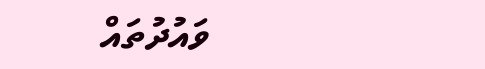ވައުދުތައް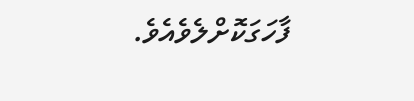ފާހަގަކޮށްލެވެއެވެ.